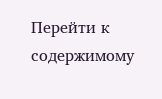Перейти к содержимому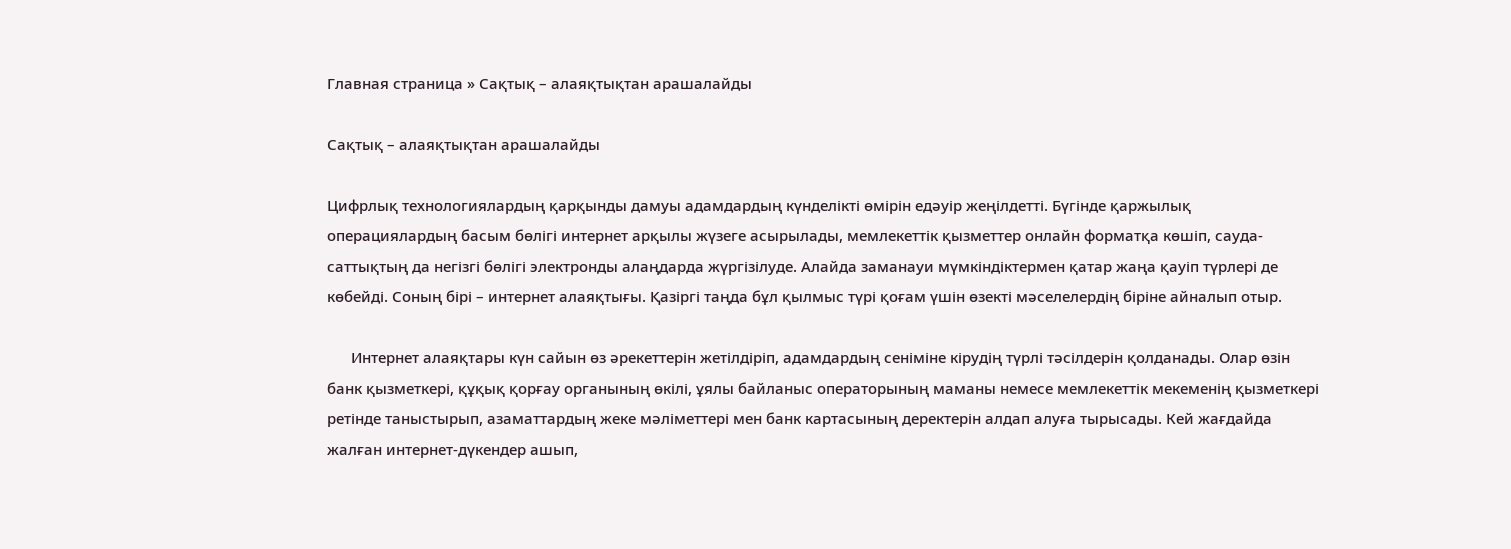Главная страница » Сақтық – алаяқтықтан арашалайды

Сақтық – алаяқтықтан арашалайды

Цифрлық технологиялардың қарқынды дамуы адамдардың күнделікті өмірін едәуір жеңілдетті. Бүгінде қаржылық операциялардың басым бөлігі интернет арқылы жүзеге асырылады, мемлекеттік қызметтер онлайн форматқа көшіп, сауда-саттықтың да негізгі бөлігі электронды алаңдарда жүргізілуде. Алайда заманауи мүмкіндіктермен қатар жаңа қауіп түрлері де көбейді. Соның бірі – интернет алаяқтығы. Қазіргі таңда бұл қылмыс түрі қоғам үшін өзекті мәселелердің біріне айналып отыр.

      Интернет алаяқтары күн сайын өз әрекеттерін жетілдіріп, адамдардың сеніміне кірудің түрлі тәсілдерін қолданады. Олар өзін банк қызметкері, құқық қорғау органының өкілі, ұялы байланыс операторының маманы немесе мемлекеттік мекеменің қызметкері ретінде таныстырып, азаматтардың жеке мәліметтері мен банк картасының деректерін алдап алуға тырысады. Кей жағдайда жалған интернет-дүкендер ашып,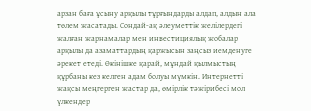арзан баға ұсыну арқылы тұрғындарды алдап, алдын ала төлем жасатады. Сондай-ақ әлеуметтік желілердегі жалған жарнамалар мен инвестициялық жобалар арқылы да азаматтардың қаржысын заңсыз иемденуге әрекет етеді. Өкінішке қарай, мұндай қылмыстың құрбаны кез келген адам болуы мүмкін. Интернетті жақсы меңгерген жастар да, өмірлік тәжірибесі мол үлкендер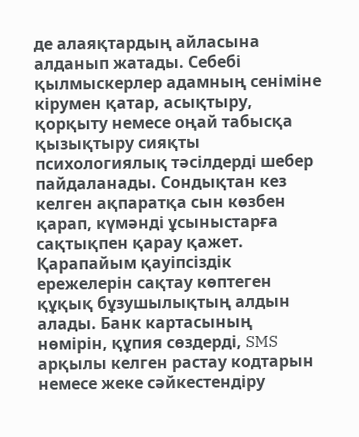де алаяқтардың айласына алданып жатады. Себебі қылмыскерлер адамның сеніміне кірумен қатар, асықтыру, қорқыту немесе оңай табысқа қызықтыру сияқты психологиялық тәсілдерді шебер пайдаланады. Сондықтан кез келген ақпаратқа сын көзбен қарап, күмәнді ұсыныстарға сақтықпен қарау қажет. Қарапайым қауіпсіздік ережелерін сақтау көптеген құқық бұзушылықтың алдын алады. Банк картасының нөмірін, құпия сөздерді, SMS арқылы келген растау кодтарын немесе жеке сәйкестендіру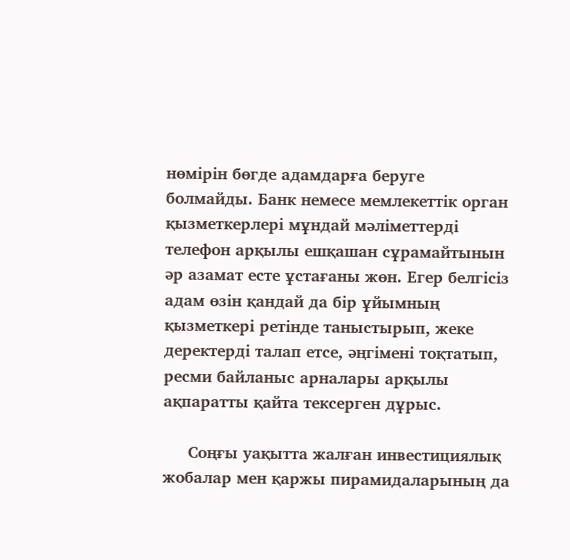нөмірін бөгде адамдарға беруге болмайды. Банк немесе мемлекеттік орган қызметкерлері мұндай мәліметтерді телефон арқылы ешқашан сұрамайтынын әр азамат есте ұстағаны жөн. Егер белгісіз адам өзін қандай да бір ұйымның қызметкері ретінде таныстырып, жеке деректерді талап етсе, әңгімені тоқтатып, ресми байланыс арналары арқылы ақпаратты қайта тексерген дұрыс.

     Соңғы уақытта жалған инвестициялық жобалар мен қаржы пирамидаларының да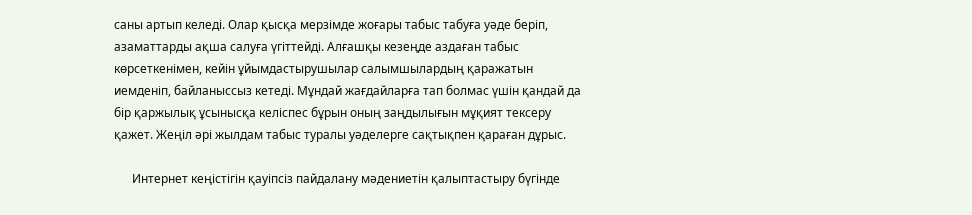саны артып келеді. Олар қысқа мерзімде жоғары табыс табуға уәде беріп, азаматтарды ақша салуға үгіттейді. Алғашқы кезеңде аздаған табыс көрсеткенімен, кейін ұйымдастырушылар салымшылардың қаражатын иемденіп, байланыссыз кетеді. Мұндай жағдайларға тап болмас үшін қандай да бір қаржылық ұсынысқа келіспес бұрын оның заңдылығын мұқият тексеру қажет. Жеңіл әрі жылдам табыс туралы уәделерге сақтықпен қараған дұрыс.

      Интернет кеңістігін қауіпсіз пайдалану мәдениетін қалыптастыру бүгінде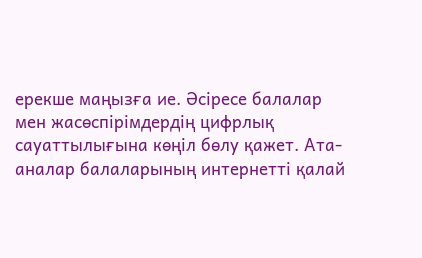ерекше маңызға ие. Әсіресе балалар мен жасөспірімдердің цифрлық сауаттылығына көңіл бөлу қажет. Ата-аналар балаларының интернетті қалай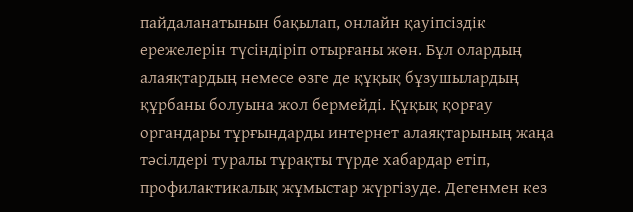пайдаланатынын бақылап, онлайн қауіпсіздік ережелерін түсіндіріп отырғаны жөн. Бұл олардың алаяқтардың немесе өзге де құқық бұзушылардың құрбаны болуына жол бермейді. Құқық қорғау органдары тұрғындарды интернет алаяқтарының жаңа тәсілдері туралы тұрақты түрде хабардар етіп, профилактикалық жұмыстар жүргізуде. Дегенмен кез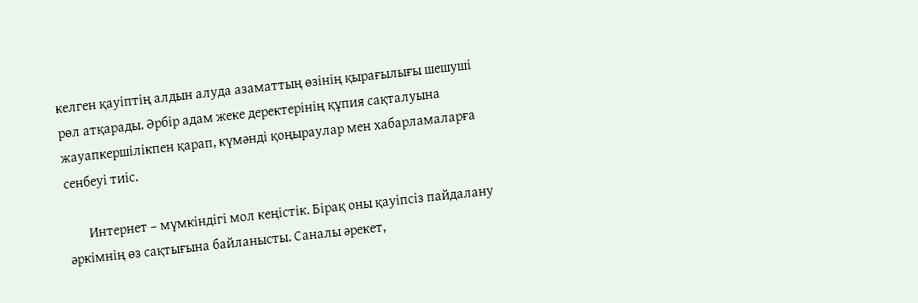келген қауіптің алдын алуда азаматтың өзінің қырағылығы шешуші рөл атқарады. Әрбір адам жеке деректерінің құпия сақталуына жауапкершілікпен қарап, күмәнді қоңыраулар мен хабарламаларға сенбеуі тиіс.

       Интернет – мүмкіндігі мол кеңістік. Бірақ оны қауіпсіз пайдалану әркімнің өз сақтығына байланысты. Саналы әрекет,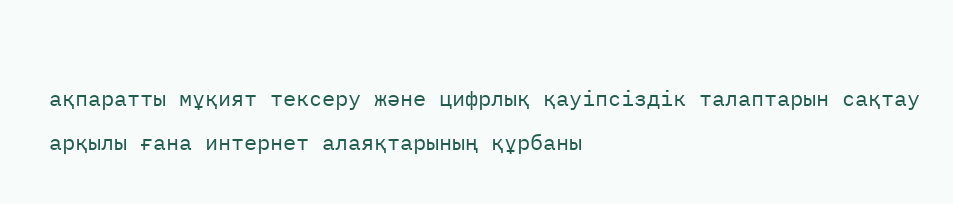ақпаратты мұқият тексеру және цифрлық қауіпсіздік талаптарын сақтау арқылы ғана интернет алаяқтарының құрбаны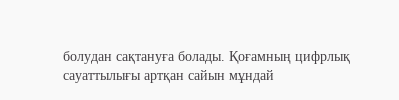болудан сақтануға болады. Қоғамның цифрлық сауаттылығы артқан сайын мұндай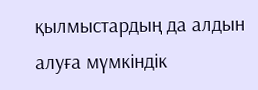қылмыстардың да алдын алуға мүмкіндік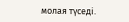молая түседі.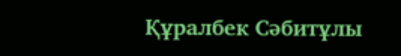Құралбек Сәбитұлы